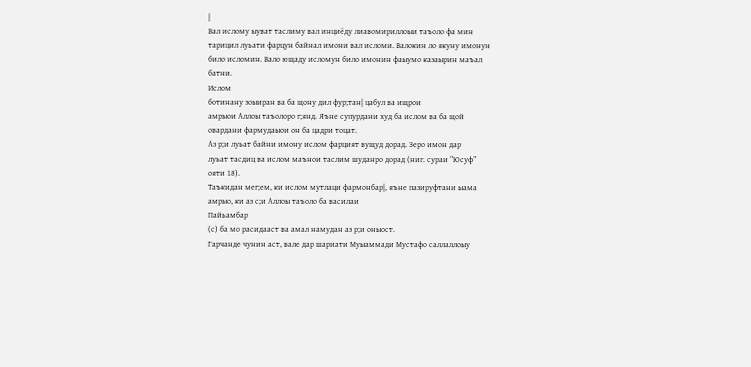|
Вал ислому ыуват таслиму вал инциёду лиавомириллоыи таъоло фа мин
тарицил луьати фарцун байнал имони вал исломи. Валокин ло якуну имонун
било исломин. Вало ющаду исломун било имонин фаыумо казаырин маъал
батни.
Ислом
ботинану зоыиран ва ба щону дил фур;тан| цабул ва ищрои
амрыои Аллоы таъолоро г;янд. Яъне супурдани худ ба ислом ва ба щой
овардани фармудаыои он ба цадри тоцат.
Аз р;и луьат байни имону ислом фарцият вущуд дорад. Зеро имон дар
луьат тасдиц ва ислом маънои таслим шуданро дорад (ниг. сураи “Юсуф”
ояти 18).
Таъкидан мег;ем, ки ислом мутлаци фармонбар|, яъне пазируфтани ыама
амрыо, ки аз с;и Аллоы таъоло ба василаи
Пайьамбар
(с) ба мо расидааст ва амал намудан аз р;и оныост.
Гарчанде чунин аст, вале дар шариати Муыаммади Мустафо саллаллоыу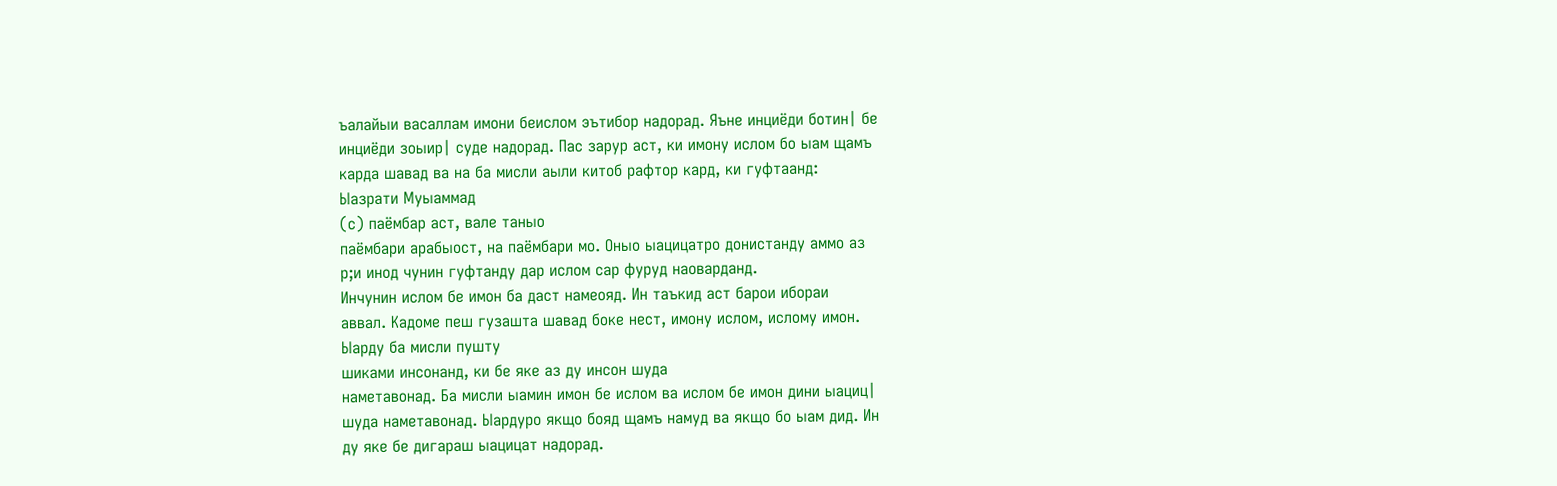ъалайыи васаллам имони беислом эътибор надорад. Яъне инциёди ботин| бе
инциёди зоыир| суде надорад. Пас зарур аст, ки имону ислом бо ыам щамъ
карда шавад ва на ба мисли аыли китоб рафтор кард, ки гуфтаанд:
Ыазрати Муыаммад
(с) паёмбар аст, вале таныо
паёмбари арабыост, на паёмбари мо. Оныо ыацицатро донистанду аммо аз
р;и инод чунин гуфтанду дар ислом сар фуруд наоварданд.
Инчунин ислом бе имон ба даст намеояд. Ин таъкид аст барои ибораи
аввал. Кадоме пеш гузашта шавад боке нест, имону ислом, ислому имон.
Ыарду ба мисли пушту
шиками инсонанд, ки бе яке аз ду инсон шуда
наметавонад. Ба мисли ыамин имон бе ислом ва ислом бе имон дини ыациц|
шуда наметавонад. Ыардуро якщо бояд щамъ намуд ва якщо бо ыам дид. Ин
ду яке бе дигараш ыацицат надорад.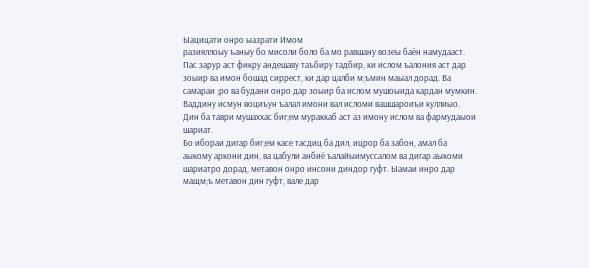Ыацицати онро ыазрати Имом
разияллоыу ъаныу бо мисоли боло ба мо равшану возеы баён намудааст.
Пас зарур аст фикру андешаву таъбиру тадбир, ки ислом ъалония аст дар
зоыир ва имон бошад сиррест, ки дар цалби м;ъмин маыал дорад. Ва
самараи ;ро ва будани онро дар зоыир ба ислом мушоыида кардан мумкин.
Ваддину исмун воциъун ъалал имони вал исломи вашшароиъи куллиыо.
Дин ба таври мушаххас биг;ем мураккаб аст аз имону ислом ва фармудаыои
шариат.
Бо ибораи дигар биг;ем касе тасдиц ба дил, ицрор ба забон, амал ба
аыкому аркони дин, ва цабули анбиё ъалайыимуссалом ва дигар аыкоми
шариатро дорад, метавон онро инсони диндор гуфт. Ыамаи инро дар
мащм;ъ метавон дин гуфт, вале дар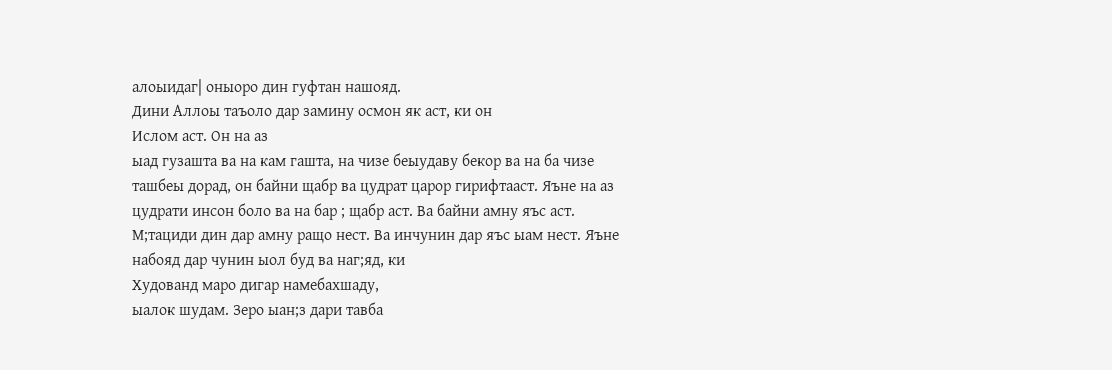алоыидаг| оныоро дин гуфтан нашояд.
Дини Аллоы таъоло дар замину осмон як аст, ки он
Ислом аст. Он на аз
ыад гузашта ва на кам гашта, на чизе беыудаву бекор ва на ба чизе
ташбеы дорад, он байни щабр ва цудрат царор гирифтааст. Яъне на аз
цудрати инсон боло ва на бар ; щабр аст. Ва байни амну яъс аст.
М;тациди дин дар амну ращо нест. Ва инчунин дар яъс ыам нест. Яъне
набояд дар чунин ыол буд ва наг;яд, ки
Худованд маро дигар намебахшаду,
ыалок шудам. Зеро ыан;з дари тавба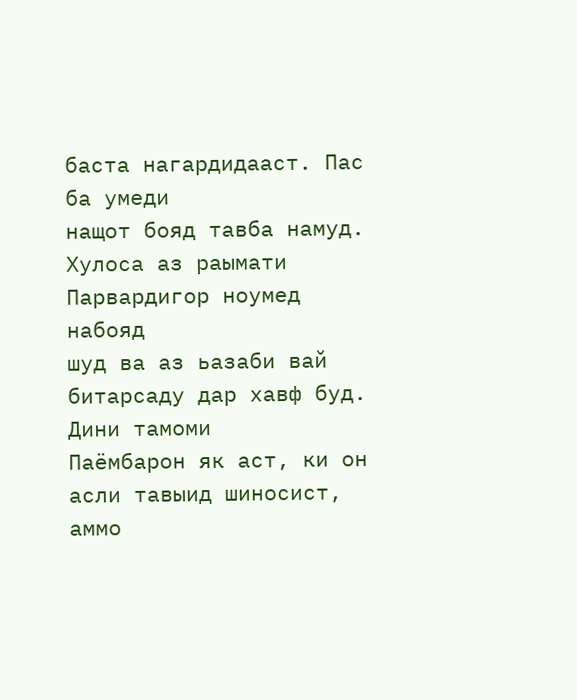баста нагардидааст. Пас ба умеди
нащот бояд тавба намуд. Хулоса аз раымати
Парвардигор ноумед набояд
шуд ва аз ьазаби вай битарсаду дар хавф буд.
Дини тамоми
Паёмбарон як аст, ки он асли тавыид шиносист, аммо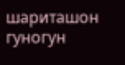шариташон гуногун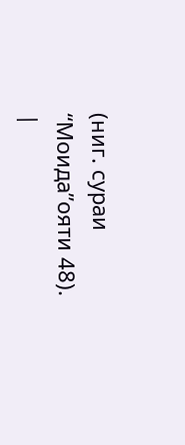(ниг. сураи “Моида”ояти 48).
|